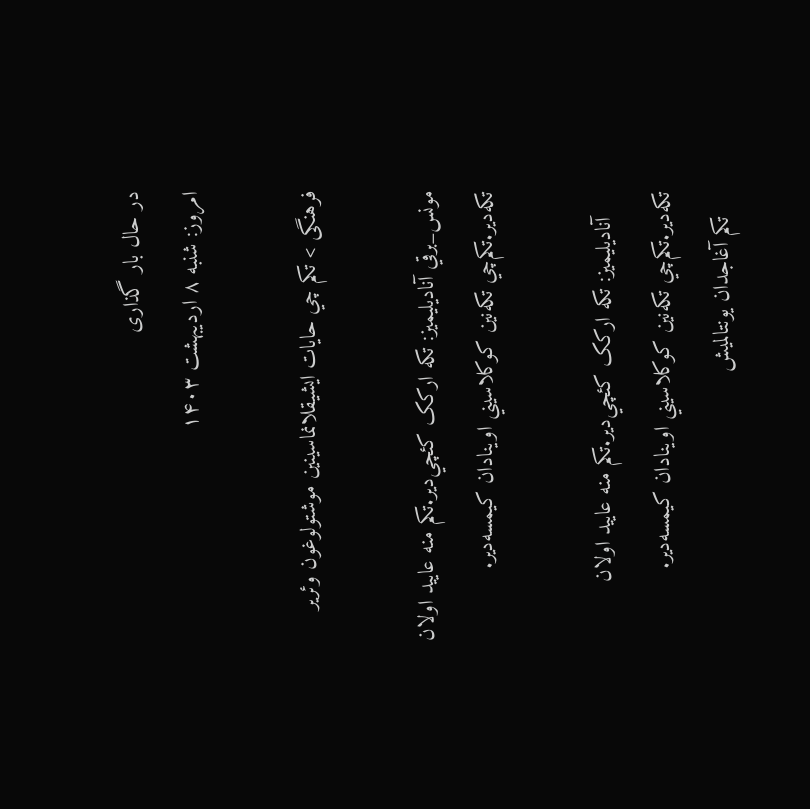در حال بار گذاری
امروز: شنبه ۸ ارديبهشت ۱۴۰۳

فرهنگی > تکم چي حايات ايشيقلانماسينين موشتولوغون وئرير

مونس_برقي آناديليميز: تکه ارکک کئچي‌دير.تکم منه عاييد اولان تکه‌دير.تکم‌چي تکه‌نين کوکلاسيني اوينادان کيمسه‌دير.

    آناديليميز: تکه ارکک کئچي‌دير.تکم منه عاييد اولان تکه‌دير.تکم‌چي تکه‌نين کوکلاسيني اوينادان کيمسه‌دير.
    تکم آغاجدان يونتالميش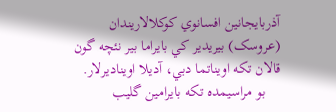آذربايجانين افسانوي کوکلالاريندان (عروسک) بيريدير کي بايراما بير نئچه گون قالان تکه اويناتما دبي، آديلا اويناديرلار.
    بو مراسيمده تکه بايرامين گليب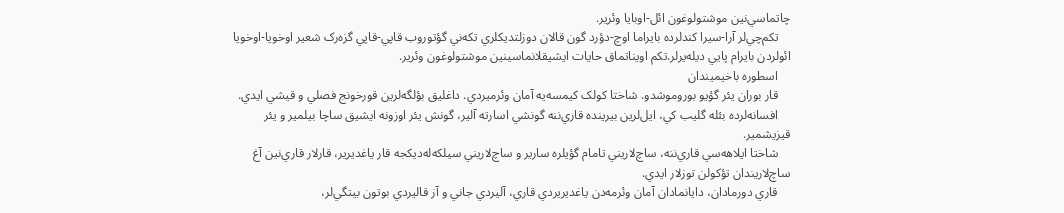چاتماسي‌نين موشتولوغون ائل-اوبايا وئرير.
    تکم‌چي‌لر آرا-سيرا کندلرده بايراما اوچ-دؤرد گون قالان دوزلتديکلري تکه‌ني گؤتوروب قاپي-قاپي گزه‌رک شعير اوخويا-اوخويا ائولردن بايرام پايي ديله‌يرلر.تکم اويناتماق حايات ايشيقلانماسينين موشتولوغون وئرير.
    اسطوره باخيميندان
    قار بوران يئر گؤيو بوروموشدو. شاختا کولک کيمسه‌يه آمان وئرميردي. داغليق بؤلگه‌لرين قورخونج فصلي و قيشي ايدي.
    افسانه‌لرده بئله گليب کي، ايل‌لرين بيرينده قاري‌ننه گونشي اسارته آلير، گونش يئر اوزونه ايشيق ساچا بيلمير و يئر قيزيشمير.
    شاختا ايلاهه‌سي قاري‌ننه، ساچ‌لاريني تامام گؤ‌يلره سارير و ساچ‌لاريني سيلکه‌له‌ديکجه قار ياغديرير، قارلار قاري‌نين آغ ساچ‌لاريندان تؤکولن توزلار ايدي.
    قاري دورمادان، دايانمادان آمان وئرمه‌دن ياغديريردي قاري، آليردي جاني و آز قاليردي بوتون بيتگي‌لر،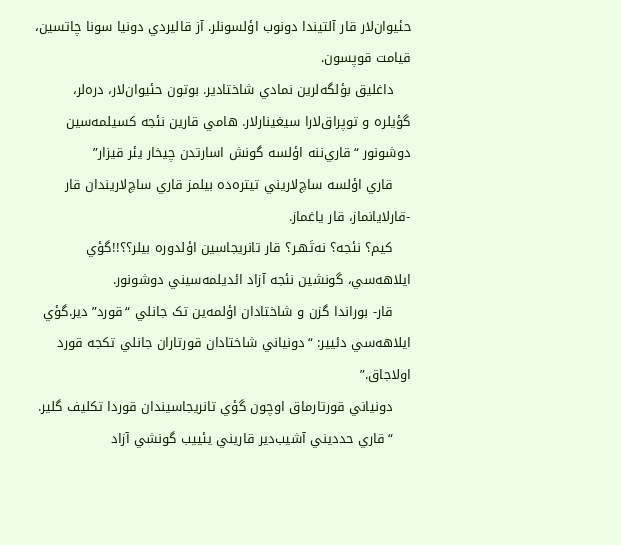حئيوان‌لار قار آلتيندا دونوب اؤلسونلر. آز قاليردي دونيا سونا چاتسين، قيامت قوپسون.
    داغليق بؤلگه‌لرين نمادي شاختادير. بوتون حئيوان‌لار، دره‌لر، گؤيلره و توپراق‌لارا سيغينارلار. هامي قارين نئجه کسيلمه‌سين دوشونور “قاري‌ننه اؤلسه گونش اسارتدن چيخار يئر قيزار”
    قاري اؤلسه ساچ‌لاريني تيتره‌ده بيلمز قاري ساچ‌لاريندان قار -قارلايانماز، قار ياغماز.
    کيم؟ نئجه؟ نه‌تَهـر؟ قار تانريجاسين اؤلدوره بيلر؟؟!!گؤي ايلاهه‌سي، گونشين نئجه آزاد ائديلمه‌سيني دوشونور.
    قار- بوراندا گزن و شاختادان اؤلمه‌ين تک جانلي “قورد”دير.گؤي ايلاهه‌سي دئيير: “دونياني شاختادان قورتاران جانلي تکجه قورد اولاجاق.”
    دونياني قورتارماق اوچون گؤي تانريجاسيندان قوردا تکليف گلير.
    “قاري حدديني آشيب‌دير قاريني يئييب گونشي آزاد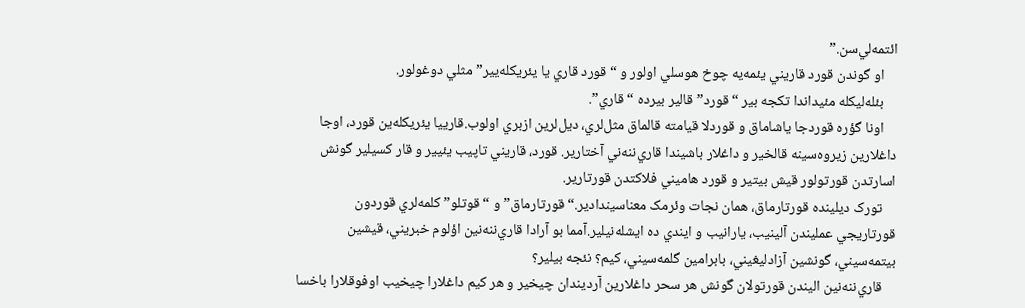ائتمه‌لي‌سن.”
    او گوندن قورد قاريني يئمه‌يه چوخ هوسلي اولور و “قورد قاري يا يئريکله‌يير” مثلي دوغولور.
    بئله‌ليکله مئيداندا تکجه بير “قورد” قالير بيرده “قاري”.
    اونا گؤره قوردجا ياشاماق و قوردلا قيامته قالماق مثل‌لري، ديل‌لرين ازبري اولوب.قارييا يئريکله‌ين قورد، اوجا داغلارين زيروه‌سينه قالخير و داغلار باشيندا قاري‌ننه‌ني آختارير. قورد، قاريني تاپيب يئيير و قار کسيلير گونش اسارتدن قورتولور قيش بيتير و قورد هاميني فلاکتدن قورتارير.
    تورک ديلينده قورتارماق، همان نجات وئرمک معناسيندادير.“قورتارماق” و “قوتلو” کلمه‌لري قوردون قورتاريجي عمليندن آلينيب، يارانيب و ايندي ده ايشله‌نيلير.آمما بو آرادا قاري‌ننه‌نين اؤلوم خبريني، قيشين بيتمه‌سيني، گونشين آزادليغيني، بابرامين گلمه‌سيني، کيم؟ نئجه بيلير؟
    قاري‌ننه‌نين اليندن قورتولان گونش هر سحر داغلارين آرديندان چيخير و هر کيم داغلارا چيخيب اوفوقلارا باخسا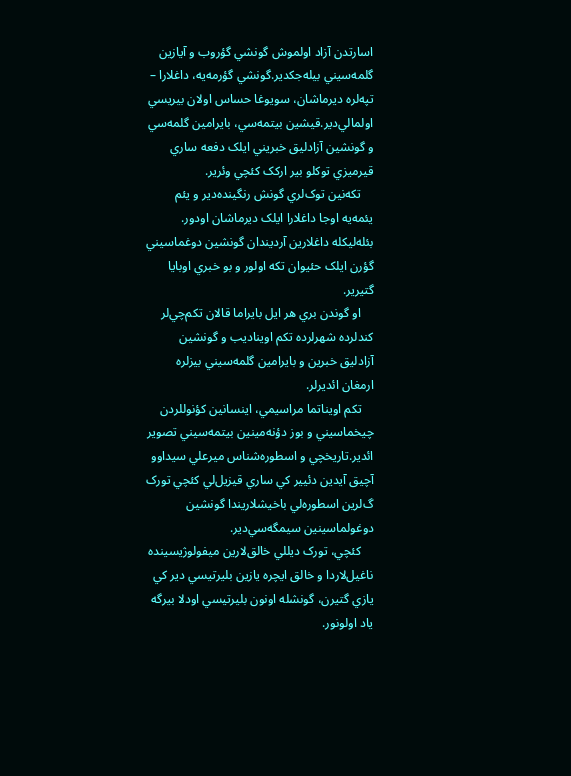اسارتدن آزاد اولموش گونشي گؤروب و آيازين گلمه‌سيني بيله‌جکدير.گونشي گؤرمه‌يه، داغلارا – تپه‌لره ديرماشان، سويوغا حساس اولان بيريسي اولمالي‌دير.قيشين بيتمه‌سي، بايرامين گلمه‌سي و گونشين آزادليق خبريني ايلک دفعه ساري قيرميزي توکلو بير ارکک کئچي وئرير.
    تکه‌نين توک‌لري گونش رنگينده‌دير و يئم يئمه‌يه اوجا داغلارا ايلک ديرماشان اودور. بئله‌ليکله داغلارين آرديندان گونشين دوغماسيني گؤرن ايلک حئيوان تکه اولور و بو خبري اوبايا گتيرير.
    او گوندن بري هر ايل بايراما قالان تکم‌چي‌لر کندلرده شهرلرده تکم اويناديب و گونشين آزادليق خبرين و بايرامين گلمه‌سيني بيزلره ارمغان ائديرلر.
    تکم اويناتما مراسيمي، اينسانين کؤنوللردن چيخماسيني و بوز دؤنه‌مينين بيتمه‌سيني تصوير ائدير.تاريخچي و اسطوره‌شناس ميرعلي سيداوو آچيق آيدين دئيير کي ساري قيزيل‌لي کئچي تورک گ‌لرين اسطوره‌لي باخيشلاريندا گونشين دوغولماسينين سيمگه‌سي‌دير.
    کئچي، تورک ديللي خالق‌لارين ميفولوژيسينده ناغيل‌لاردا و خالق ايچره يازين بليرتيسي دير کي يازي گتيرن، گونشله اونون بليرتيسي اودلا بيرگه ياد اولونور.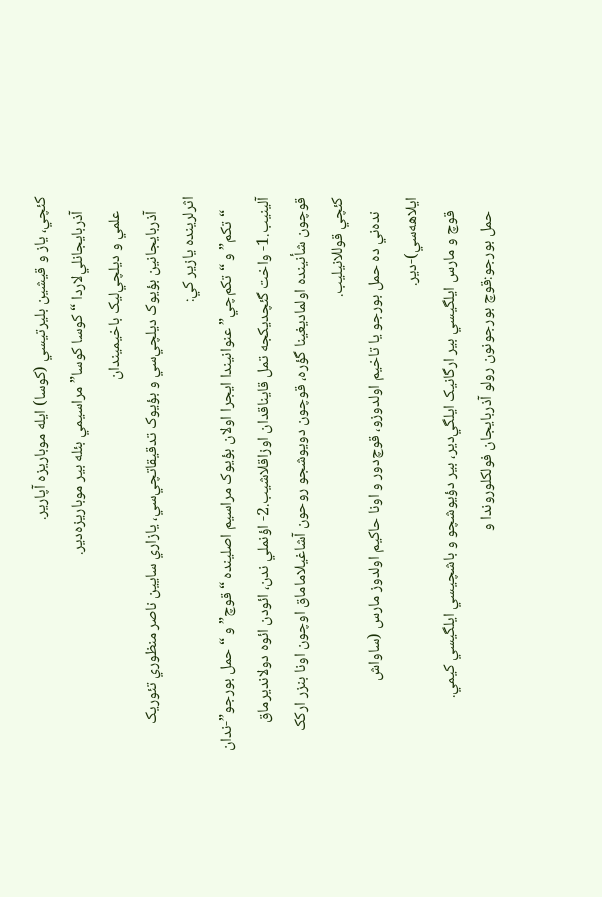کئچي، ياز و قيشين بليرتيسي (کوسا) ايله موباريزه آپارير.
    آذربايجانلي‌لاردا “کوسا کوسا” مراسيمي بئله بير موباريزه‌دير.
    علمي و ديلچي‌ليک باخيميندان
    آذربايجانين بؤيوک ديلچي‌سي و بؤيوک تدقيقاتچي‌سي، يازاري سايين ناصر منظوري تئوريک اثرلرينده يازير کي:
    “تکم” و “تکم‌چي” عنوانيندا ايجرا اولان بؤيوک مراسيم اصلينده “قوچ” و “حمل بورجو”-ندان آلينيب.1- واخت گئچديکجه تمل قايناقدان اوزاقلاشيب.2- اؤنملي ندن، ائودن ائوه دولانديرماق قوچون شأنينده اولماديغينا گؤره، قوچون دويوشجو روحون آشاغيلاماماق اوچون اونا بنزر ارکک کئچي قوللانيليب.
    نده‌ني ده حمل بورجو يا تاخيم اولدوزو، قوچ‌دور و اونا حاکيم اولدوز مارس (ساواش ايلاهه‌سي)-دير.
    قوچ و مارس ايلگيسي بير ارگانيک ايلگي‌دير، بير دؤيوشچو و باشچيسي ايلگيسي کيمي.
    حمل بورجو:قوچ بورجونون رولو آذربايجان فولکلوروندا و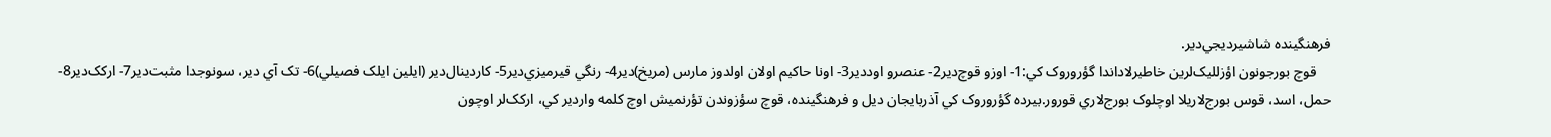فرهنگينده شاشيرديجي‌دير.
    قوچ بورجونون اؤزلليک‌لرين خاطيرلاداندا گؤروروک کي:1- اوزو قوچ‌دير2- عنصرو اوددير3- اونا حاکيم اولان اولدوز مارس (مريخ)دير4- رنگي قيرميزي‌دير5- کاردينال‌دير (ايلين ايلک فصيلي)6- تک آي دير، سونوجدا مثبت‌دير7- ارکک‌دير8- حمل، اسد، قوس بورج‌لاريلا اوچلوک بورج‌لاري قورور.بيرده گؤروروک کي آذربايجان ديل و فرهنگينده، قوچ سؤزوندن تؤرنميش اوچ کلمه واردير کي، ارکک‌لر اوچون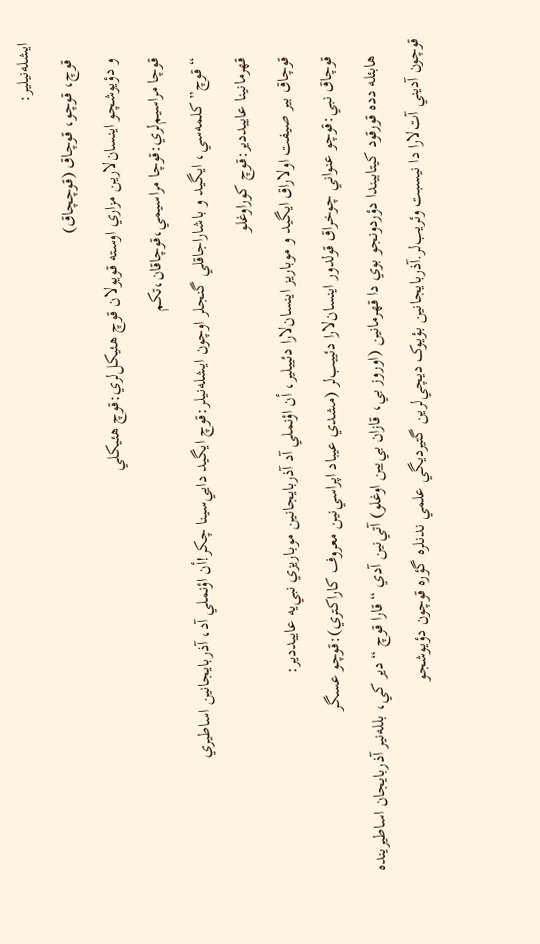ايشله‌نيلير:
    قوچ، قوچو، قوچاق (قوچچاق)
    و دؤيوشچو اينسان‌لارين مزاري اوسته قويولان قوچ هئيکل‌لري:قوچ هئيکلي
    قوچا مراسيم‌لري:قوچا مراسيمي،قوچاقان،تکم
    “قوچ” کلمه‌سي، ايگيد و باشاراجاقلي گنجلر اوچون ايشله‌نيلر:قوچ ايگيد دايي‌سينا چکر!أن اؤنملي آد، آذربايجانين اساطيري
    قهرمانينا عاييددير:قوچ کوراوغلو
    قوچاق بير صيفت اولاراق ايگيد و موباريز اينسان‌لارا دئييلير، أن اؤنملي آد آذربايجانين موباريزي نبي‌يه عاييددير:
    قوچاق نبي:قوچو عنواني چوخراق قولدور اينسان‌لارا دئييب‌لر (مشدي عيباد اپراسي‌نين معروف کاراکتري):قوچو عسگر
    هابئله دده قورقود کيتابيندا دؤردونجو بوي دا قهرمانين (اوروز بي، قازان بي‌يين اوغلو) آتي‌نين آدي “قارا قوچ “دير کي، بلله‌نير آذربايجان اساطيرينده قوچون آديني آت‌لارا دا نيسبت وئريب‌لر.آذربايجانين بؤيوک ديچي‌لرين گتيرديگي علمي ندنلره گؤره قوچون دؤيوشجو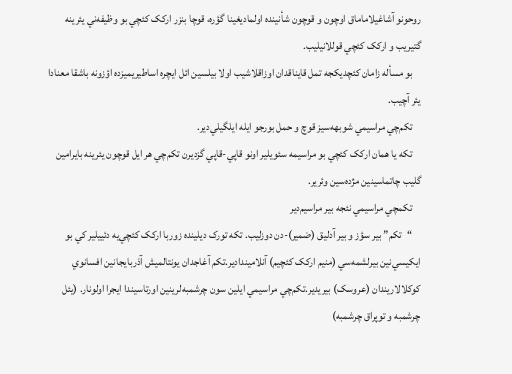روحونو آشاغيلاماماق اوچون و قوچون شأنينده اولماديغينا گؤره، قوچا بنزر ارکک کئچي بو وظيفه‌ني يئرينه گتيريب و ارکک کئچي قوللانيليب.
    بو مسأله زامان کئچديکجه تمل قايناقدان اوزاقلاشيب اولا بيلسين ائل ايچره اساطيريميزده اؤزونه باشقا معنادا يئر آچيب.
    تکم‌چي مراسيمي شوبهه‌سيز قوچ و حمل بورجو ايله ايلگيلي‌دير.
    تکه يا همان ارکک کئچي بو مراسيمه سئويلير اونو قاپي-قاپي گزديرن تکم‌چي هر ايل قوچون يئرينه بايرامين گليب چاتماسينين مژده‌سين وئرير.
    تکمچي مراسيمي نئجه بير مراسيم‌دير
    “تکم” بير سؤز و بير آدليق (ضمير)-دن دوزليب. تکه تورک ديلينده زوربا ارکک کئچي‌يه دئييلير کي بو ايکيسي‌نين بيرلشمه‌سي (منيم ارکک کئچيم) آنلاميندادير.تکم آغاجدان يونتالميش آذربايجانين افسانوي کوکلالاريندان (عروسک) بيريدير.تکم‌چي مراسيمي ايلين سون چرشمبه‌لرينين اورتاسيندا ايجرا اولونار. (يئل چرشمبه و توپراق چرشمبه)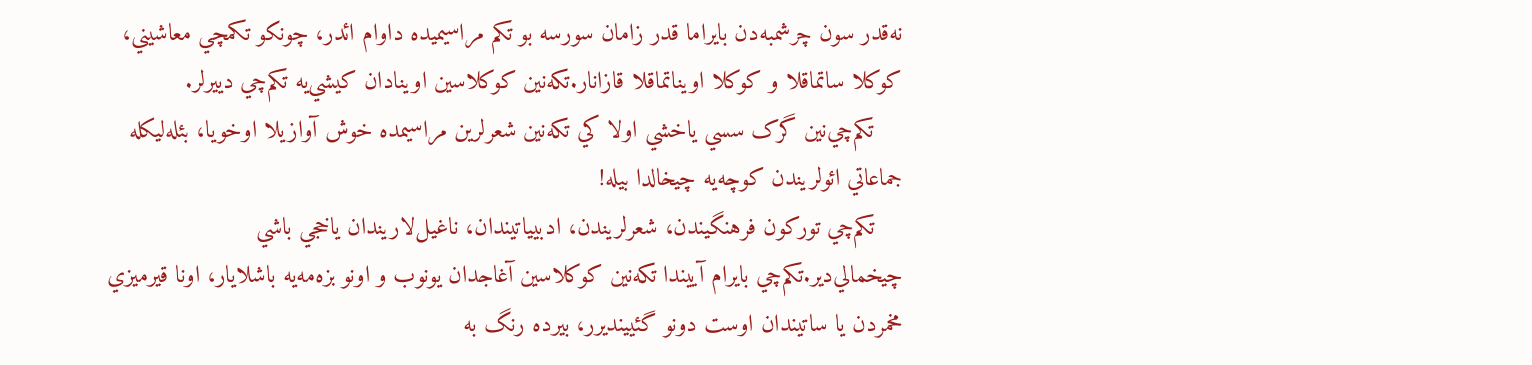نه‌قدر سون چرشمبه‌دن بايراما قدر زامان سورسه بو تکم مراسيميده داوام ائدر، چونکو تکمچي معاشيني، کوکلا ساتماقلا و کوکلا اويناتماقلا قازانار.تکه‌نين کوکلاسين اوينادان کيشي‌يه تکم‌چي دييرلر.
    تکم‌چي‌نين گرک سسي ياخشي اولا کي تکه‌نين شعرلرين مراسيمده خوش آوازيلا اوخويا، بئله‌ليکله جماعاتي ائولريندن کوچه‌يه چيخالدا بيله!
    تکم‌چي تورکون فرهنگيندن، شعرلريندن، ادبيياتيندان، ناغيل‌لاريندان ياخجي باشي چيخمالي‌دير.تکم‌چي بايرام آييندا تکه‌نين کوکلاسين آغاجدان يونوب و اونو بزه‌مه‌يه باشلايار، اونا قيرميزي مخمردن يا ساتيندان اوست دونو گئيينديرر، بيرده رنگ به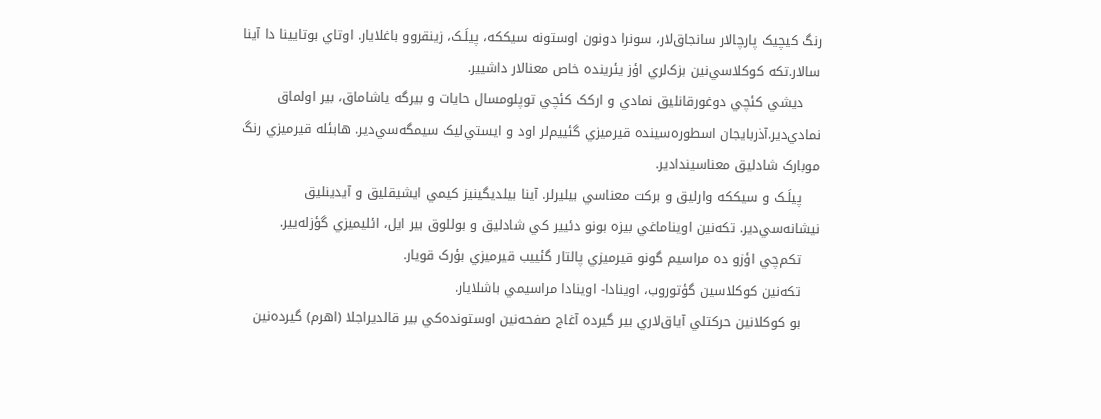رنگ کيچيک پارچالار سانجاق‌لار، سونرا دونون اوستونه سيککه، پيلَـک، زينقروو باغلايار. اوتاي بوتايينا دا آينا سالار.تکه کوکلاسي‌نين بزک‌لري اؤز يئرينده خاص معنالار داشيير.
    ديشي کئچي دوغورقانليق نمادي و ارکک کئچي توپلومسال حايات و بيرگه ياشاماق، بير اولماق نمادي‌دير.آذربايجان اسطوره‌سينده قيرميزي گئييم‌لر اود و ايستي‌ليک سيمگه‌سي‌دير. هابئله قيرميزي رنگ موبارک شادليق معناسيندادير.
    پيلَـک و سيککه وارليق و برکت معناسي بيليرلر. آينا بيلديگينيز کيمي ايشيقليق و آيدينليق نيشانه‌سي‌دير. تکه‌نين اويناماغي بيزه بونو دئيير کي شادليق و بوللوق بير ايل، ائليميزي گؤزله‌يير.
    تکم‌چي اؤزو ده مراسيم گونو قيرميزي پالتار گئييب قيرميزي بؤرک قويار.
    تکه‌نين کوکلاسين گؤتوروب، اوينادا- اوينادا مراسيمي باشلايار.
    بو کوکلانين حرکتلي آياق‌لاري بير گيرده آغاج صفحه‌نين اوستونده‌کي بير قالديراجلا (اهرم) گيرده‌نين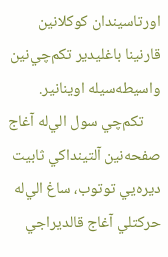اورتاسيندان کوکلانين قارنينا باغليدير تکم‌چي‌نين واسيطه‌سيله اوينانير.
     تکم‌چي سول الي‌له آغاج صفحه‌نين آلتينداکي ثابيت ديره‌يي توتوب، ساغ الي‌له حرکتلي آغاج قالديراجي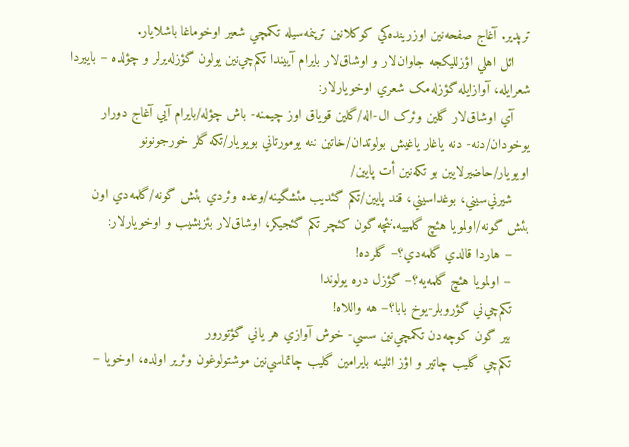ترپدير. آغاج صفحه‌نين اوزرينده‌کي کوکلانين ترپنمه‌سيله تکمچي شعير اوخوماغا باشلايار.
    ائل اهلي اؤزلليکجه جاوان‌لار و اوشاق‌لار بايرام آييندا تکم‌چي‌نين يولون گؤزله‌يرلر و چؤلده – باييردا شعرايله، آوازايله گؤزله‌مک شعري اوخويارلار:
    آي اوشاق‌لار گلين وئرک ال-اله/گلين قوياق اوز چيمنه- باش چؤله/بايرام آيي آغاج دورار يوخودان/دنه- دنه ياغار ياغيش بولوتدان/خاتين ننه يومورتاني بويويار/تکه گلر خورجونونو اويويار/حاضيرلايين بو تکه‌نين أت پايين/
    شيرني‌سيني، بوغداسيني، قند پايين/تکم گئديب مئشگينه/وعده وئردي بئش گونه/گلمه‌دي اون بئش گونه/اولمويا هئچ گلمييه.نئچه گون کئچر تکم گئجيکر، اوشاق‌لار بئزيشيب و اوخويارلار:
    – هاردا قالدي گلمه‌دي؟– گلرده!
    – اولمويا هئچ گلمه‌يه؟– گؤزل دره يولوندا
    تکم‌چي‌ني گؤروبلر-يوخ بابا؟– هه واللاه!
    بير گون کوچه‌دن تکمچي‌نين سسي- خوش آوازي هر ياني گؤتورور
    تکم‌چي گليب چاتير و اؤز ائلينه بايرامين گليب چاتماسي‌نين موشتولوغون وئرير اولده، اوخويا –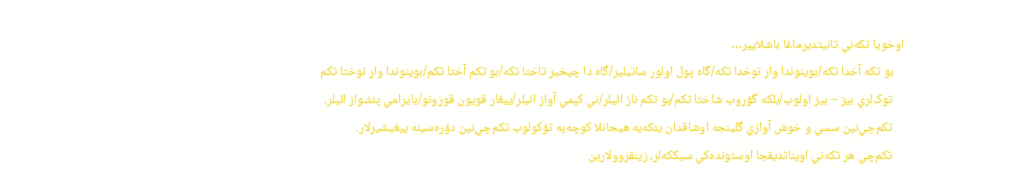اوخويا تکه‌ني تانيتديرماغا باشلايير…
    بو تکه آخدا تکه/بوينوندا وار نوخدا تکه/گاه پول اولور ساتيلير/گاه دا چيخير تاختا تکه/بو تکم آختا تکم/بوينوندا وار نوختا تکم
    توک‌لري بيز – بيز اولوب/بلکه گؤروب شاختا تکم/بو تکم ناز ائيلر/ني کيمي آواز ائيلر/ييغار قويون قوزونو/بايرامي پئشواز ائيلر.
    تکم‌چي‌نين سسي و خوش آوازي گلينجه اوشاقدان يئکه‌يه هيجانلا کوچه‌يه تؤکولوب تکم‌چي‌نين دؤره‌سينه ييغيشيرلار.
    تکم‌چي هر تکه‌ني اويناتديقجا اوستونده‌کي سيککه‌لر، زينقروولارين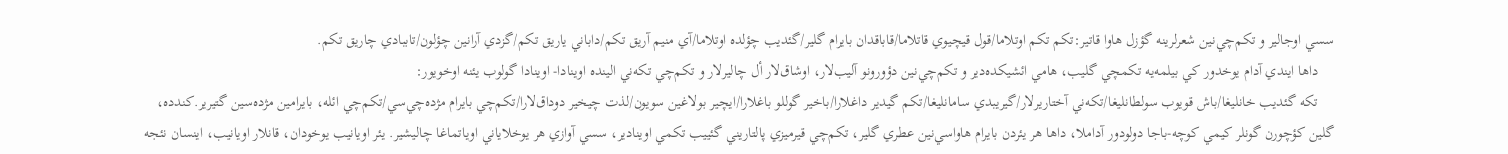سسي اوجالير و تکم‌چي‌نين شعرلرينه گؤزل هاوا قاتير:تکم تکم اوتلاما/قول قيچيوي قاتلاما/قاباقدان بايرام گلير/گئديب چؤلده اوتلاما/آي منيم آريق تکم/داباني ياريق تکم/گزدي آرانين چؤلون/تاببادي چاريق تکم.
    داها ايندي آدام يوخدور کي بيلمه‌يه تکمچي گليب، هامي ائشيکده‌دير و تکم‌چي‌نين دؤورونو آليب‌لار، اوشاق‌لار أل چاليرلار و تکم‌چي تکه‌ني الينده اوينادا- اوينادا گولوب يئنه اوخويور:
    تکه گئديب خانليغا/باش قويوب سولطانليغا/تکه‌ني آختاريرلار/گيريبدي سامانليغا/تکم گيدير داغلارا/باخير گوللو باغلارا/ايچير بولاغين سويون/لذت چيخير دوداق‌لارا/تکم‌چي بايرام مژده‌چي‌سي/تکم‌چي ائله، بايرامين مژده‌سين گتيرير.کندده، گلين کؤچورن گونلر کيمي کوچه-باجا دولودور آداملا، داها هر يئردن بايرام هاواسي‌نين عطري گلير، تکم‌چي قيرميزي پالتاريني گئييب تکمي اوينادير، سسي آوازي هر يوخلاياني اوياتماغا چاليشير. يئر اويانيب يوخودان، قانلار اويانيب، اينسان نئجه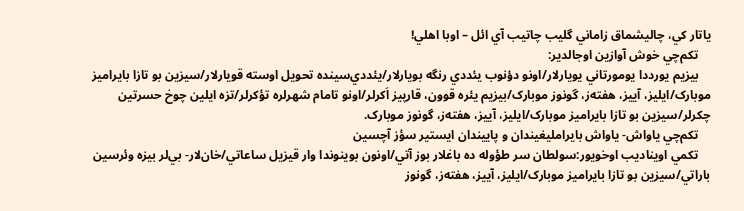ياتار کي، چاليشماق زاماني گليب چاتيب آي ائل – اوبا اهلي!
    تکم‌چي خوش آوازين اوجالدير:
    بيزيم يورددا يومورتاني يويارلار/اونو دؤنوب يئددي رنگه بويارلار/يئددي‌سينده تحويل اوسته قويارلار/سيزين بو تازا بايراميز موبارک/ايليز، آييز، هفته‌ز، گونوز موبارک/بيزيم يئره قوون، قارپيز اَکرلر/اونو تامام شهرلره تؤکرلر/تزه ايلين چوخ حسرتين چکرلر/سيزين بو تازا بايراميز موبارک/ايليز، آييز، هفته‌ز، گونوز موبارک.
    تکم‌چي ياواش- ياواش بايرامليغيندان و پاييندان ايستير سؤز آچسين
    تکمي اويناديب اوخويور:سولطان سر طؤوله ده باغلار بوز آتي/اونون بوينوندا وار قيزيل ساعاتي/خان‌لار- بي‌لر بيزه وئرسين باراتي/سيزين بو تازا بايراميز موبارک/ايليز، آييز، هفته‌ز، گونوز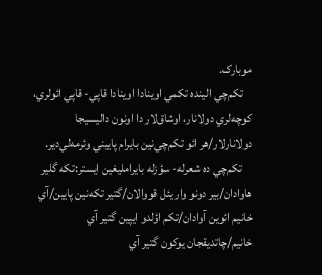موبارک.
    تکم‌چي الينده تکمي اوينادا اوينادا قاپي- قاپي ائولري، کوچه‌لري دولانار، اوشاق‌لار دا اونون داليسيجا دولانارلار/هر ائو تکم‌چي‌نين بايرام پاييني وئرمه‌لي‌دير.
    تکم‌چي ده شعرله- سؤزله بايرامليغين ايستر:تکه گلير هاوادان/بير دونو وار يئل قووالان/گتير تکه‌نين پايين/آي خانيم ائوين آوادان/تکم اؤلدو ايپين گتير آي خانيم/چاتديقجان يوکون گتير آي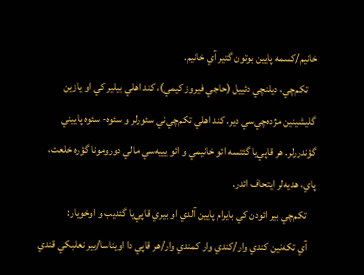خانيم/کسمه پايين بوتون گتير آي خانيم.
    تکم‌چي، ديلنچي دئييل (حاجي فيروز کيمي)، کند اهلي بيلير کي او يازين گليشينين مژده‌چي‌سي دير. کند اهلي تکم‌چي‌ني سئورلر و سئوه- سئوه پاييني گؤندررلر. هر قاپي‌يا گئتسه ائو خانيمي و ائو يييه‌سي مالي دورومونا گؤره خلعت، پاي، هديه‌لر ايتحاف ائدر.
    تکم‌چي بير ائودن کي بايرام پايين آلدي او بيري قاپي‌يا گئديب و اوخويار:
    آي تکه‌نين کندي وار/کندي وار کمندي وار/هر قاپي دا اويناسا/بير نعلبکي قندي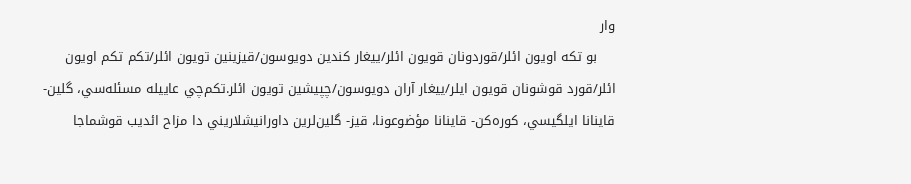وار
    بو تکه اويون ائلر/قوردونان قويون ائلر/ييغار کندين دويوسون/قيزينين تويون ائلر/تکم تکم اويون ائلر/قورد قوشونان قويون ايلر/ييغار آران دويوسون/چپيشين تويون ائلر.تکم‌چي عاييله مسئله‌سي، گلين- قاينانا ايلگيسي، کوره‌کن- قاينانا مؤضوعونا، قيز- گلين‌لرين داورانيشلاريني دا مزاح ائديب قوشماجا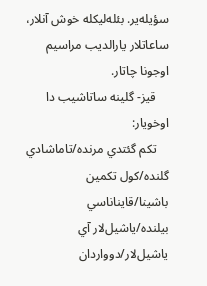سؤيله‌ير. بئله‌ليکله خوش آنلار، ساعاتلار يارالديب مراسيم اوجونا چاتار.
    قيز- گلينه ساتاشيب دا اوخويار:
    تکم گئتدي مرنده/تاماشادي گلنده/کول تکمين باشينا/قايناناسي بيلنده/ياشيل‌لار آي ياشيل‌لار/دوواردان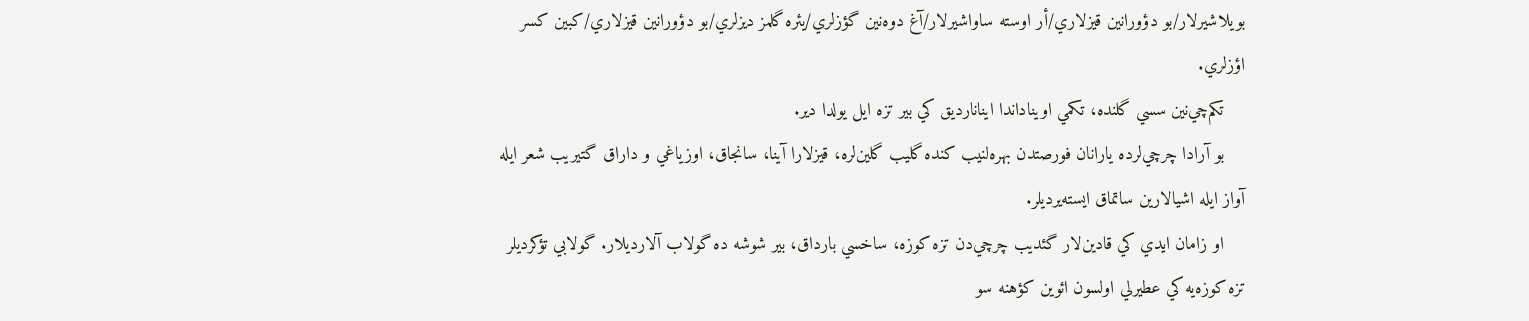بويلاشيرلار/بو دؤورانين قيزلاري/أر اوسته ساواشيرلار/آغ دوه‌نين گؤزلري/يئره گلمز ديزلري/بو دؤورانين قيزلاري/کبين کسر اؤزلري.
    تکم‌چي‌نين سسي گلنده، تکمي اويناداندا اينانارديق کي بير تزه ايل يولدا دير.
    بو آرادا چرچي‌لرده يارانان فورصتدن بهره‌لنيب کنده گليب گلين‌لره، قيزلارا آينا، سانجاق، اوزياغي و داراق گتيريب شعر ايله آواز ايله اشيالارين ساتماق ايسته‌يرديلر.
    او زامان ايدي کي قادين‌لار گئديب‌ چرچي‌دن تزه کوزه، ساخسي بارداق، بير شوشه ده گولاب آلارديلار. گولابي تؤکرديلر تزه کوزه‌يه کي عطيرلي اولسون ائوين کؤهنه سو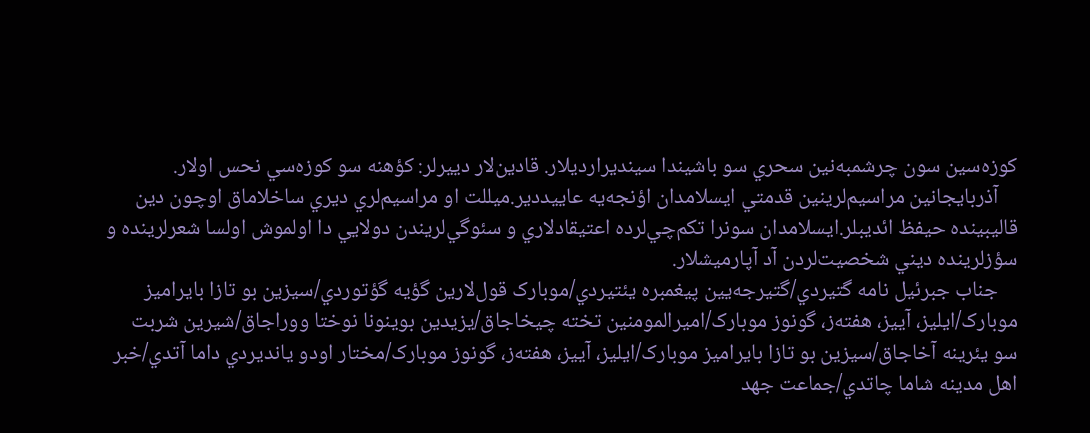کوزه‌سين سون چرشمبه‌نين سحري سو باشيندا سينديرارديلار. قادين‌لار دييرلر: کؤهنه سو کوزه‌سي نحس اولار.
    آذربايجانين مراسيم‌لرينين قدمتي ايسلامدان اؤنجه‌يه عاييددير.ميللت او مراسيم‌لري ديري ساخلاماق اوچون دين قاليبينده حيفظ ائديبلر.ايسلامدان سونرا تکم‌چي‌لرده اعتيقادلاري و سئوگي‌لريندن دولايي دا اولموش اولسا شعرلرينده و سؤزلرينده ديني شخصيت‌لردن آد آپارميشلار.
    جناب جبرئيل نامه گتيردي/گتيرجه‌يين پيغمبره يئتيردي/موبارک قول‌لارين گؤيه گؤتوردي/سيزين بو تازا بايراميز موبارک/ايليز، آييز، هفته‌ز، گونوز موبارک/اميرالمومنين تخته چيخاجاق/يزيدين بوينونا نوختا ووراجاق/شيرين شربت سو يئرينه آخاجاق/سيزين بو تازا بايراميز موبارک/ايليز، آييز، هفته‌ز، گونوز موبارک/مختار اودو يانديردي داما آتدي/خبر اهل مدينه شاما چاتدي/جماعت جهد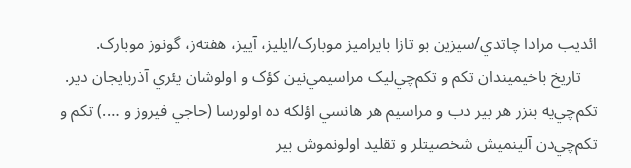ائديب مرادا چاتدي/سيزين بو تازا بايراميز موبارک/ايليز، آييز، هفته‌ز، گونوز موبارک.
    تاريخ باخيميندان تکم و تکم‌چي‌ليک مراسيمي‌نين کؤک و اولوشان يئري آذربايجان دير. تکم‌چي‌يه بنزر هر بير دب و مراسيم هر هانسي اؤلکه ده اولورسا (حاجي فيروز و ….) تکم و تکم‌چي‌دن آلينميش شخصيتلر و تقليد اولونموش بير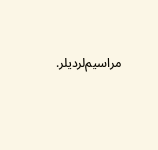مراسيم‌لرديلر.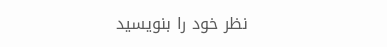نظر خود را بنویسید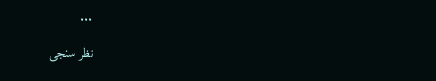...

نظر سنجی